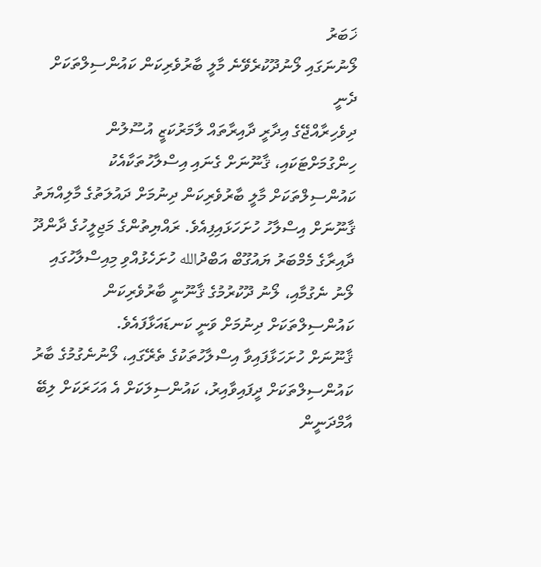ޚަބަރު
ލޯނުނަގައި ލޯނުދޫކުރެވޭނެ މާލީ ބާރުވެރިކަން ކައުންސިލްތަކަށް ދެނީ
ދިވެހިރާއްޖޭގެ އިދާރީ ދާއިރާތައް ލާމަރުކަޒީ އުސޫލުން ހިންގުމަށްޓަކައި، ޤާނޫނަށް ގެނައި އިސްލާހުތަކާއެކު ކައުންސިލްތަކަށް މާލީ ބާރުވެރިކަން ދިނުމަށް ދައުލަތުގެ މާލިއްޔަތު ޤާނޫނަށް އިސްލާހު ހުށަހަޅައިފިއެވެ. ރައްޔިތުންގެ މަޖިލީހުގެ ދާންދޫ ދާއިރާގެ މެމްބަރު ޔައުގޫބް އަބްދުالله ހުށަހެޅުއްވި މިއިސްލާހުގައި ލޯނު ނެގުމާއި، ލޯނު ދޫކުރުމުގެ ޤާނޫނީ ބާރުވެރިކަން ކައުންސިލްތަކަށް ދިނުމަށް ވަނީ ކަނޑައަޅާފައެވެ.
ޤާނޫނަށް ހުށަހަޅާފައިވާ އިސްލާހުތަކުގެ ތެރޭގައި، ލޯނުނެގުމުގެ ބާރު ކައުންސިލްތަކަށް ދީފައިވާއިރު، ކައުންސިލަކަށް އެ އަހަރަކަށް ލިބޭ އާމްދަނީން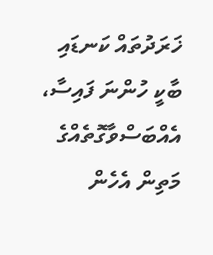ޚަރަދުތައް ކަނޑައި ބާކީ ހުންނަ ފައިސާ، އެއްބަސްވާގޮތެއްގެ މަތިން އެހެން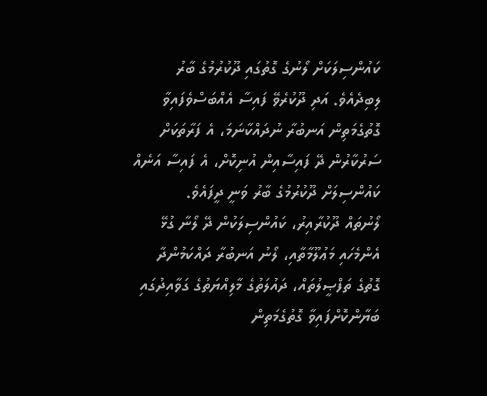ކައުންސިލަކަށް ލޯނުގެ ގޮތުގައި ދޫކުރުމުގެ ބާރު ލިބިދެއެވެ. އަދި ދޫކުރެވޭ ފައިސާ އެއްބަސްވެފައިވާ ގޮތުގެމަތިން އަނބުރާ ނުދައްކާނަމަ، އެ ފަރާތަކަށް ސަރުކާރުން ދޭ ފައިސާއިން އުނިކޮށް، އެ ފައިސާ އަނެއް ކައުންސިލަށް ދޫކުރުމުގެ ބާރު ވަނީ ދީފައެވެ.
ލޯނުތައް ދޫކުރާއިރު، ކައުންސިލަކުން ދޭ ލޯނާ ގުޅޭ އެންމެހައި މަޢުލޫމާތާއި، ލޯނު އަނބުރާ ދައްކަމުންދާ ގޮތުގެ ތަފްޞީލުތައް، ދައުލަތުގެ މާލިއްޔަތުގެ ގަވާއިދުގައި ބަޔާންކޮށްފައިވާ ގޮތުގެމަތިން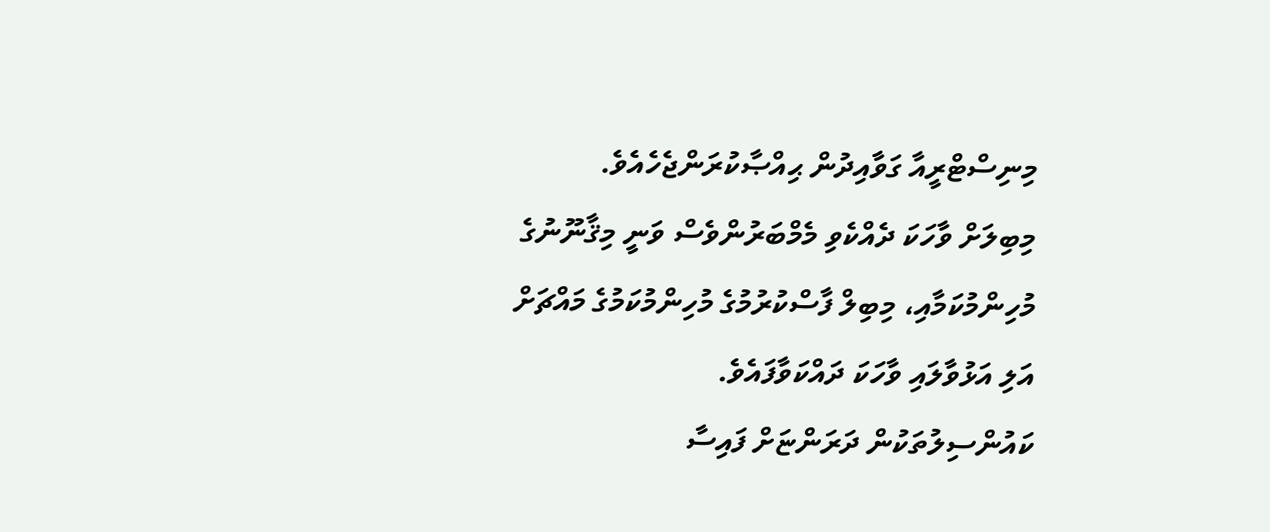މިނިސްޓްރީއާ ގަވާއިދުން ޙިއްޞާކުރަންޖެހެއެވެ.
މިބިލަށް ވާހަކަ ދެއްކެވި މެމްބަރުންވެސް ވަނީ މިޤާނޫނުގެ މުހިންމުކަމާއި، މިބިލް ފާސްކުރުމުގެ މުހިންމުކަމުގެ މައްޗަށް އަލި އަޅުވާލައި ވާހަކަ ދައްކަވާފައެވެ.
ކައުންސިލުތަކުން ދަރަންޏަށް ފައިސާ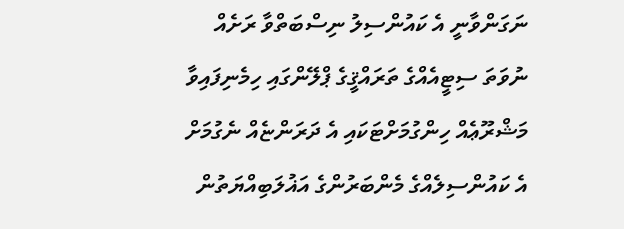ނަގަންވާނީ އެ ކައުންސިލު ނިސްބަތްވާ ރަށެއް ނުވަތަ ސިޓީއެއްގެ ތަރައްޤީގެ ޕްލޭންގައި ހިމެނިފައިވާ މަޝްރޫޢެއް ހިންގުމަށްޓަކައި އެ ދަރަންޏެއް ނެގުމަށް އެ ކައުންސިލެއްގެ މެންބަރުންގެ އަޣުލަބިއްޔަތުން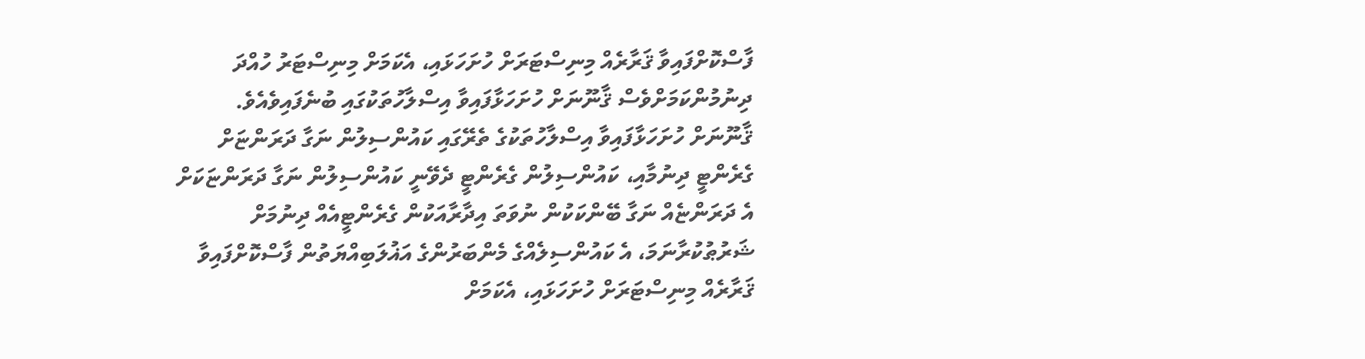ފާސްކޮށްފައިވާ ޤަރާރެއް މިނިސްޓަރަށް ހުށަހަޅައި، އެކަމަށް މިނިސްޓަރު ހުއްދަ ދިނުމުންކަމަށްވެސް ޤާނޫނަށް ހުށަހަޅާފައިވާ އިސްލާހުތަކުގައި ބުނެފައިވެއެވެ.
ޤާނޫނަށް ހުށަހަޅާފައިވާ އިސްލާހުތަކުގެ ތެރޭގައި ކައުންސިލުން ނަގާ ދަރަންޏަށް ގެރެންޓީ ދިނުމާއި، ކައުންސިލުން ގެރެންޓީ ދެވޭނީ ކައުންސިލުން ނަގާ ދަރަންޏަކަށް އެ ދަރަންޏެއް ނަގާ ބޭންކަކުން ނުވަތަ އިދާރާއަކުން ގެރެންޓީއެއް ދިނުމަށް ޝަރުޠުކުރާނަމަ، އެ ކައުންސިލެއްގެ މެންބަރުންގެ އަޣުލަބިއްޔަތުން ފާސްކޮށްފައިވާ ޤަރާރެއް މިނިސްޓަރަށް ހުށަހަޅައި، އެކަމަށް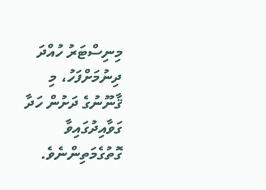މިނިސްޓަރު ހުއްދަ ދިނުމަށްފަހު، މި ޤާނޫނުގެ ދަށުން ހަދާ ގަވާއިދުގައިވާ ގޮތުގެމަތިންނެވެ.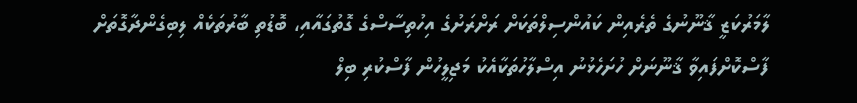ލާމަރުކަޒީ ޤާނޫނުގެ ތެރެއިން ކައުންސިލްތަކަށް ރަށްރަށުގެ އިހުތިސާސްގެ ގޮތުގައާއި، ބޮޑުތި ބާރުތަކެއް ލިބިގެންދާގޮތަށް ފާސްކޮށްފައިވާ ޤާނޫނަށް ހުށަހެޅުނު އިސްލާހުތަކާއެކު މަޖިލީހުން ފާސްކުރި ބިލް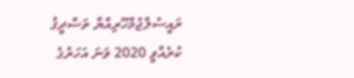ރައީސުލްޖުމްހޫރިއްޔާ ތަސްދީޤު ކުރެއްވީ 2020 ވަނަ އަހަރުގެ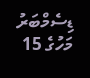ޑިސެމްބަރު މަހުގެ 15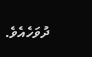ދުވަހެއެވެ.